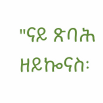"ናይ ጽባሕ ዘይኰናስ፡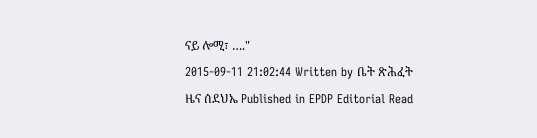ናይ ሎሚ፣ …."
2015-09-11 21:02:44 Written by ቤት ጽሕፈት ዜና ሰደህኤ Published in EPDP Editorial Read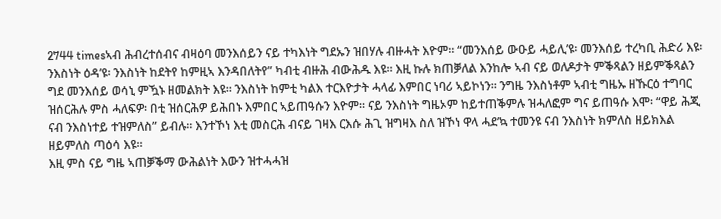2744 timesኣብ ሕብረተሰብና ብዛዕባ መንእሰይን ናይ ተካእነት ግደኡን ዝበሃሉ ብዙሓት እዮም። “መንእሰይ ውዑይ ሓይሊ’ዩ፡ መንእሰይ ተረካቢ ሕድሪ እዩ፡ ንእስነት ዕዳ’ዩ፡ ንእስነት ከደትየ ከምዚኣ እንዳበለትየ” ካብቲ ብዙሕ ብውሕዱ እዩ። እዚ ኩሉ ክጠቓለል እንከሎ ኣብ ናይ ወለዶታት ምቕጻልን ዘይምቕጻልን ግደ መንእሰይ ወሳኒ ምዃኑ ዘመልክት እዩ። ንእስነት ከምቲ ካልእ ተርእዮታት ሓላፊ እምበር ነባሪ ኣይኮነን። ንግዜ ንእስነቶም ኣብቲ ግዜኡ ዘኹርዕ ተግባር ዝሰርሕሉ ምስ ሓለፍዎ፡ በቲ ዝሰርሕዎ ይሕበኑ እምበር ኣይጠዓሱን እዮም። ናይ ንእስነት ግዜኦም ከይተጠቕምሉ ዝሓለፎም ግና ይጠዓሱ እሞ፡ “ዋይ ሕጂ ናብ ንእስነተይ ተዝምለስ” ይብሉ። እንተኾነ እቲ መስርሕ ብናይ ገዛእ ርእሱ ሕጊ ዝግዛእ ስለ ዝኾነ ዋላ ሓደ’ኳ ተመንዩ ናብ ንእስነት ክምለስ ዘይክእል ዘይምለስ ጣዕሳ እዩ።
እዚ ምስ ናይ ግዜ ኣጠቓቕማ ውሕልነት እውን ዝተሓሓዝ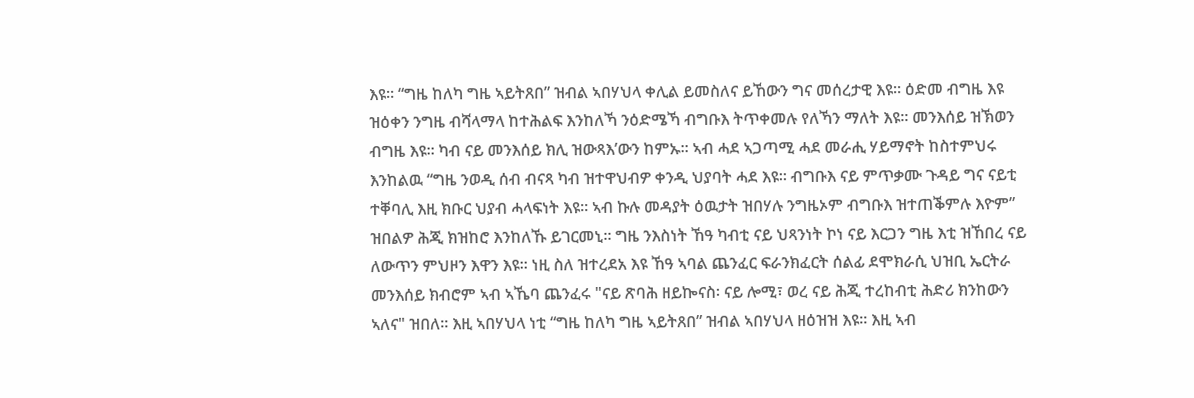እዩ። “ግዜ ከለካ ግዜ ኣይትጸበ” ዝብል ኣበሃህላ ቀሊል ይመስለና ይኸውን ግና መሰረታዊ እዩ። ዕድመ ብግዜ እዩ ዝዕቀን ንግዜ ብሻላማላ ከተሕልፍ እንከለኻ ንዕድሜኻ ብግቡእ ትጥቀመሉ የለኻን ማለት እዩ። መንእሰይ ዝኽወን ብግዜ እዩ። ካብ ናይ መንእሰይ ክሊ ዝውጻእ’ውን ከምኡ። ኣብ ሓደ ኣጋጣሚ ሓደ መራሒ ሃይማኖት ከስተምህሩ እንከልዉ “ግዜ ንወዲ ሰብ ብናጻ ካብ ዝተዋህብዎ ቀንዲ ህያባት ሓደ እዩ። ብግቡእ ናይ ምጥቃሙ ጉዳይ ግና ናይቲ ተቐባሊ እዚ ክቡር ህያብ ሓላፍነት እዩ። ኣብ ኩሉ መዳያት ዕዉታት ዝበሃሉ ንግዜኦም ብግቡእ ዝተጠቕምሉ እዮም” ዝበልዎ ሕጂ ክዝከሮ እንከለኹ ይገርመኒ። ግዜ ንእስነት ኸዓ ካብቲ ናይ ህጻንነት ኮነ ናይ እርጋን ግዜ እቲ ዝኸበረ ናይ ለውጥን ምህዞን እዋን እዩ። ነዚ ስለ ዝተረደአ እዩ ኸዓ ኣባል ጨንፈር ፍራንክፈርት ሰልፊ ደሞክራሲ ህዝቢ ኤርትራ መንእሰይ ክብሮም ኣብ ኣኼባ ጨንፈሩ "ናይ ጽባሕ ዘይኰናስ፡ ናይ ሎሚ፣ ወረ ናይ ሕጂ ተረከብቲ ሕድሪ ክንከውን ኣለና" ዝበለ። እዚ ኣበሃህላ ነቲ “ግዜ ከለካ ግዜ ኣይትጸበ” ዝብል ኣበሃህላ ዘዕዝዝ እዩ። እዚ ኣብ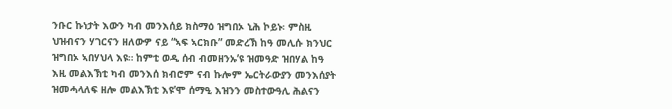ንቡር ኩነታት እውን ካብ መንእሰይ ክስማዕ ዝግበኦ ኒሕ ኮይኑ፡ ምስዚ ህዝብናን ሃገርናን ዘለውዎ ናይ “ኣፍ ኣርክቡ” መድረኽ ከዓ መሊሱ ክንህር ዝግበኦ ኣበሃህላ እዩ። ከምቲ ወዲ ሰብ ብመዘንኡ’ዩ ዝመዓድ ዝበሃል ከዓ እዚ መልእኽቲ ካብ መንእሰ ክብሮም ናብ ኩሎም ኤርትራውያን መንእሰያት ዝመሓላለፍ ዘሎ መልእኽቲ እዩ’ሞ ሰማዒ እዝንን መስተውዓሊ ሕልናን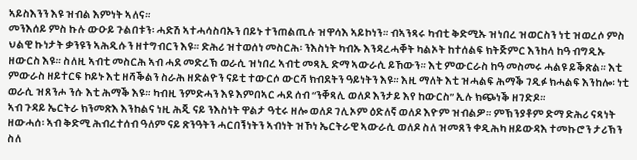ኣይስእንን እዩ ዝብል እምነት ኣለና።
መንእሰይ ምስ ኩሉ ውዑይ ጉልበቱን፡ ሓድሽ ኣተሓሳስባኡን በይኑ ተንጠልጢሉ ዝዋሳእ ኣይኮነን። ብኣንጻሩ ካብቲ ቅድሚኡ ዝነበረ ዝወርስን ነቲ ዝወረሶ ምስ ህልዊ ኩነታት ቃንዩን ኣሕዲሱን ዘተግብርን እዩ። ድሕሪ ዝተወሰነ መስርሕ፡ ንእስነት ካብኡ እንዳረሓቐት ካልኦት ከተሰልፍ ክትጅምር እንከላ ከዓ ብግዲኡ ዘውርስ እዩ። ስለዚ ኣብቲ መስርሕ ኣብ ሓደ መድረኽ ወራሲ ዝነበረ ኣብቲ መጻኢ ድማ ኣውራሲ ይኸውን። እቲ ምውርራስ ከዓ መስመሩ ሓልዩ ይቕጽል። እቲ ምውራስ ዘይተርፍ ኮይኑ እቲ ዘሻቕልን ስራሕ ዘድልዮን ናይቲ ተውርሶ ውርሻ ክብደትን ዓይነትን እዩ። እዚ ማለት እቲ ዝሓልፍ ሕማቕ ገዲፉ ክሓልፍ እንከሎ፡ ነቲ ወራሲ ዝጸንሖ ንሱ እቲ ሕማቕ እዩ። ካብዚ ንምድሓን እዩ እምበኣር ሓደ ሰብ “ንቐጻሊ ወለዶ እንታይ እየ ከውርስ” ኢሉ ክጭነቕ ዘገድዶ።
ኣብ ጉዳይ ኤርትራ ክንመጽእ እንከልና ነዚ ሕጂ ናይ ንእስነት ዋልታ ዓቲሩ ዘሎ ወለዶ ገሊኦም ዕድለኛ ወለዶ እዮም ዝብልዎ። ምኽንያቶም ድማ ድሕሪ ናጻነት ዘውሓሰ፡ ኣብ ቅድሚ ሕብረተሰብ ዓለም ናይ ጽንዓትን ሓርበኝነትን ኣብነት ዝኾነ ኤርትራዊ ኣውራሲ ወለዶ ስለ ዝመጸን ቀዲሕካ ዘይውዳእ ተመኩሮን ታሪኽን ስለ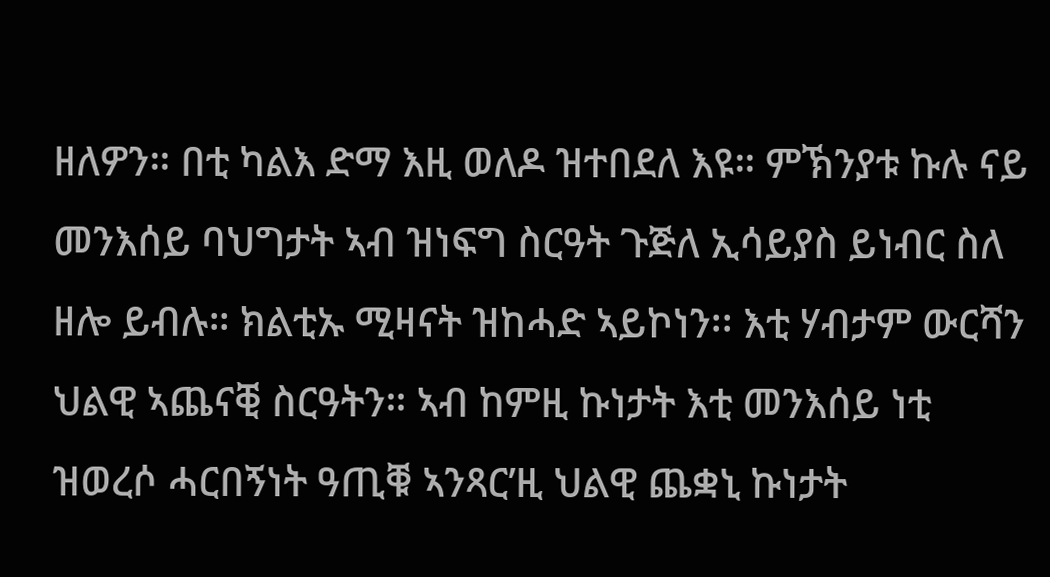ዘለዎን። በቲ ካልእ ድማ እዚ ወለዶ ዝተበደለ እዩ። ምኽንያቱ ኩሉ ናይ መንእሰይ ባህግታት ኣብ ዝነፍግ ስርዓት ጉጅለ ኢሳይያስ ይነብር ስለ ዘሎ ይብሉ። ክልቲኡ ሚዛናት ዝከሓድ ኣይኮነን፡፡ እቲ ሃብታም ውርሻን ህልዊ ኣጨናቒ ስርዓትን። ኣብ ከምዚ ኩነታት እቲ መንእሰይ ነቲ ዝወረሶ ሓርበኝነት ዓጢቑ ኣንጻር’ዚ ህልዊ ጨቋኒ ኩነታት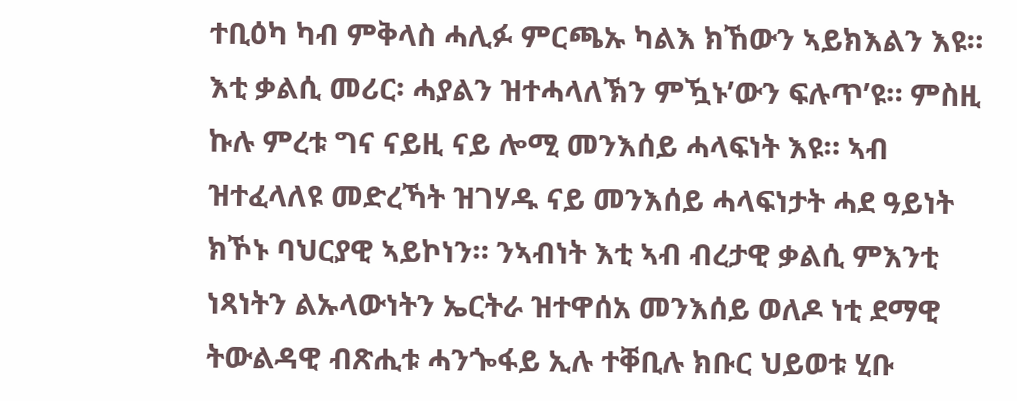ተቢዕካ ካብ ምቅላስ ሓሊፉ ምርጫኡ ካልእ ክኸውን ኣይክእልን እዩ። እቲ ቃልሲ መሪር፡ ሓያልን ዝተሓላለኽን ምዃኑ’ውን ፍሉጥ’ዩ። ምስዚ ኩሉ ምረቱ ግና ናይዚ ናይ ሎሚ መንእሰይ ሓላፍነት እዩ። ኣብ ዝተፈላለዩ መድረኻት ዝገሃዱ ናይ መንእሰይ ሓላፍነታት ሓደ ዓይነት ክኾኑ ባህርያዊ ኣይኮነን። ንኣብነት እቲ ኣብ ብረታዊ ቃልሲ ምእንቲ ነጻነትን ልኡላውነትን ኤርትራ ዝተዋሰአ መንእሰይ ወለዶ ነቲ ደማዊ ትውልዳዊ ብጽሒቱ ሓንጐፋይ ኢሉ ተቐቢሉ ክቡር ህይወቱ ሂቡ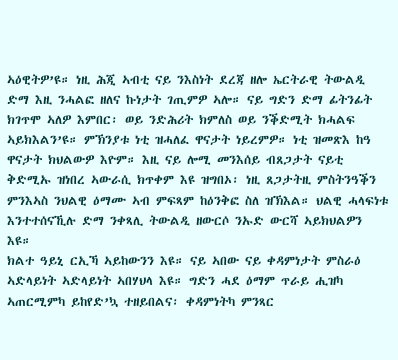ኣዕዊትዎ’ዩ። ነዚ ሕጂ ኣብቲ ናይ ንእስነት ደረጃ ዘሎ ኤርትራዊ ትውልዲ ድማ እዚ ንሓልፎ ዘለና ኩነታት ገጢምዎ ኣሎ። ናይ ግድን ድማ ፊትንፊት ክገጥሞ ኣለዎ እምበር፡ ወይ ንድሕሪት ክምለስ ወይ ንቕድሚት ክሓልፍ ኣይክእልን’ዩ። ምኽንያቱ ነቲ ዝሓለፈ ዋናታት ነይረምዎ። ነቲ ዝመጽእ ከዓ ዋናታት ክህልውዎ እዮም። እዚ ናይ ሎሚ መንእሰይ ብጸጋታት ናይቲ ቅድሚኡ ዝነበረ ኣውራሲ ክጥቀም እዩ ዝግበኦ፡ ነዚ ጸጋታትዚ ምስትንዓቕን ምንእኣስ ንህልዊ ዕማሙ ኣብ ምፍጻም ከዕንቅፎ ስለ ዝኽእል። ህልዊ ሓላፍነቱ እንተተሰናኺሉ ድማ ንቀጻሊ ትውልዲ ዘውርሶ ንኡድ ውርሻ ኣይክህልዎን እዩ።
ክልተ ዓይኒ ርኢኻ ኣይከውንን እዩ። ናይ ኣበው ናይ ቀዳምነታት ምስራዕ ኣድላይነት ኣድላይነት ኣበሃህላ እዩ። ግድን ሓደ ዕማም ጥራይ ሒዝካ ኣጠርሚምካ ይከየድ’ኳ ተዘይበልና፡ ቀዳምነትካ ምንጻር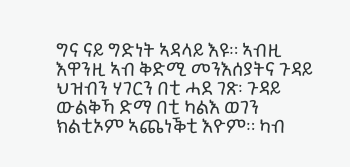ግና ናይ ግድነት ኣዳላይ እዩ። ኣብዚ እዋንዚ ኣብ ቅድሚ መንእሰያትና ጉዳይ ህዝብን ሃገርን በቲ ሓደ ገጽ፡ ጉዳይ ውልቅኻ ድማ በቲ ካልእ ወገን ክልቲኦም ኣጨነቕቲ እዮም። ካብ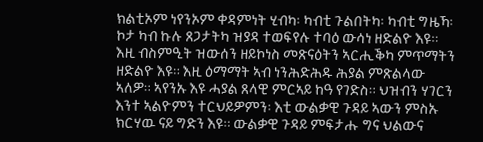ክልቲኦም ነየንኦም ቀዳምነት ሂብካ፡ ካብቲ ጉልበትካ፡ ካብቲ ግዜኻ፡ ኮታ ካብ ኩሉ ጸጋታትካ ዝያዳ ተወፍየሉ ተባዕ ውሳነ ዘድልዮ እዩ። እዚ ብስምዒት ዝውሰን ዘይኮነስ መጽናዕትን ኣርሒቕካ ምጥማትን ዘድልዮ እዩ። እዚ ዕማማት ኣብ ነንሕድሕዱ ሕያል ምጽልላው ኣለዎ። ኣየንኡ እዩ ሓያል ጸላዊ ምርኣይ ከዓ የገድስ። ህዝብን ሃገርን እንተ ኣልዮምን ተርህይዎምን፡ እቲ ውልቃዊ ጉዳይ ኣውን ምስኡ ክርሃዉ ናይ ግድን እዩ። ውልቃዊ ጉዳይ ምፍታሑ ግና ህልውና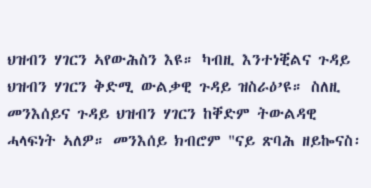ህዝብን ሃገርን ኣየውሕስን እዩ። ካብዚ እንተነቒልና ጉዳይ ህዝብን ሃገርን ቅድሚ ውልቃዊ ጉዳይ ዝስራዕ’ዩ። ስለዚ መንእሰይና ጉዳይ ህዝብን ሃገርን ከቐድም ትውልዳዊ ሓላፍነት ኣለዎ። መንእሰይ ክብሮም "ናይ ጽባሕ ዘይኰናስ፡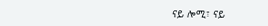ናይ ሎሚ፣ ናይ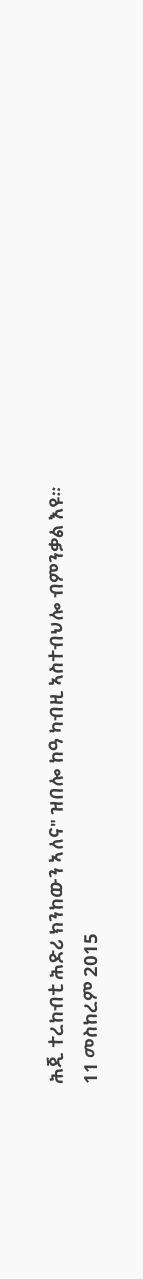ሕጂ ተረከብቲ ሕድሪ ክንከውን ኣለና" ዝበሎ ከዓ ካብዚ ኣስተብህሎ ብምንቃል እዩ።
11 መስከረም 2015